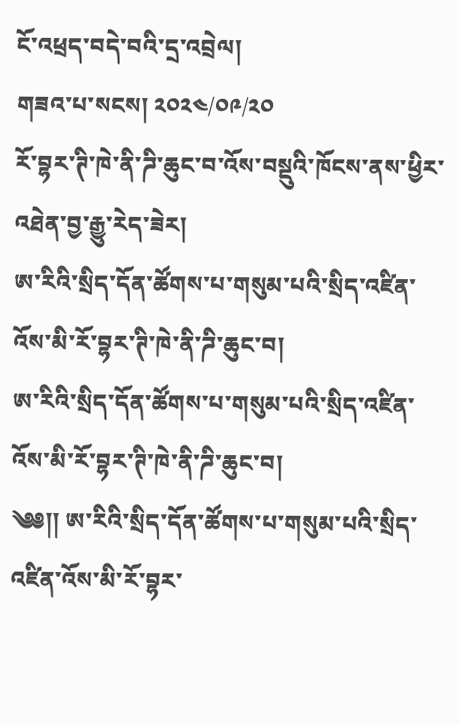ངོ་འཕྲད་བདེ་བའི་དྲ་འབྲེལ།
གཟའ་པ་སངས། ༢༠༢༤/༠༩/༢༠
རོ་བྷར་ཊི་ཁེ་ནི་ཌི་ཆུང་བ་འོས་བསྡུའི་ཁོངས་ནས་ཕྱིར་འཐེན་བྱ་རྒྱུ་རེད་ཟེར།
ཨ་རིའི་སྲིད་དོན་ཚོགས་པ་གསུམ་པའི་སྲིད་འཛིན་འོས་མི་རོ་བྷར་ཊི་ཁེ་ནི་ཌི་ཆུང་བ།
ཨ་རིའི་སྲིད་དོན་ཚོགས་པ་གསུམ་པའི་སྲིད་འཛིན་འོས་མི་རོ་བྷར་ཊི་ཁེ་ནི་ཌི་ཆུང་བ།
༄༅།། ཨ་རིའི་སྲིད་དོན་ཚོགས་པ་གསུམ་པའི་སྲིད་འཛིན་འོས་མི་རོ་བྷར་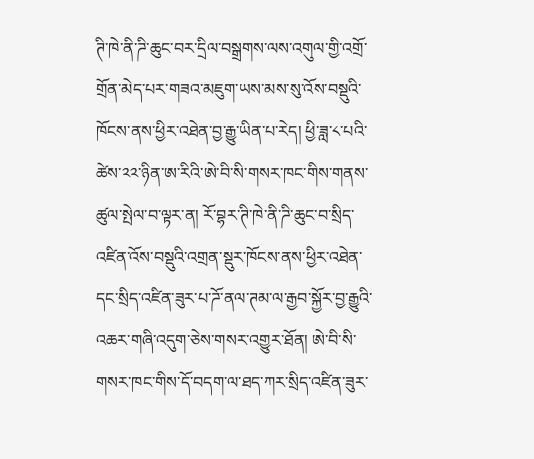ཊི་ཁེ་ནི་ཌི་ཆུང་བར་དྲིལ་བསྒྲགས་ལས་འགུལ་གྱི་འགྲོ་གྲོན་མེད་པར་གཟའ་མཇུག་ཡས་མས་སུ་འོས་བསྡུའི་ཁོངས་ནས་ཕྱིར་འཐེན་བྱ་རྒྱུ་ཡིན་པ་རེད། ཕྱི་ཟླ་༨་པའི་ཚེས་༢༢་ཉིན་ཨ་རིའི་ཨེ་བི་སི་གསར་ཁང་གིས་གནས་ཚུལ་སྤེལ་བ་ལྟར་ན། རོ་བྷར་ཊི་ཁེ་ནི་ཌི་ཆུང་བ་སྲིད་འཛིན་འོས་བསྡུའི་འགྲན་སྡུར་ཁོངས་ནས་ཕྱིར་འཐེན་དང་སྲིད་འཛིན་ཟུར་པ་ཌོ་ནལ་ཊམ་ལ་རྒྱབ་སྐྱོར་བྱ་རྒྱུའི་འཆར་གཞི་འདུག་ཅེས་གསར་འགྱུར་ཐོན། ཨེ་བི་སི་གསར་ཁང་གིས་དོ་བདག་ལ་ཐད་ཀར་སྲིད་འཛིན་ཟུར་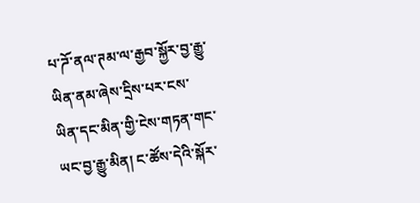པ་ཌོ་ནལ་ཊམ་ལ་རྒྱབ་སྐྱོར་བྱ་རྒྱུ་ཡིན་ནམ་ཞེས་དྲིས་པར་ངས་ཡིན་དང་མིན་གྱི་ངེས་གཏན་གང་ཡང་བྱ་རྒྱུ་མིན། ང་ཚོས་དེའི་སྐོར་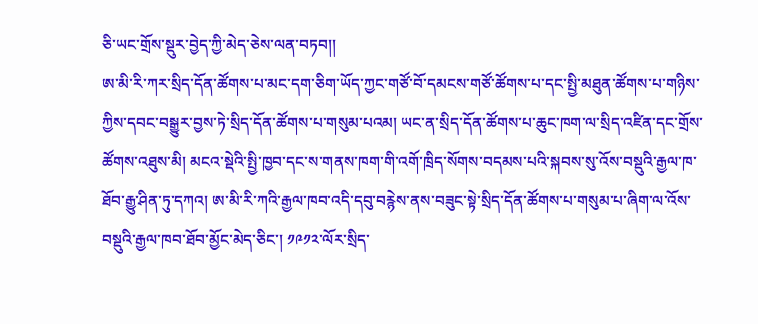ཅི་ཡང་གྲོས་སྡུར་བྱེད་ཀྱི་མེད་ཅེས་ལན་བཏབ།།
ཨ་མི་རི་ཀར་སྲིད་དོན་ཚོགས་པ་མང་དག་ཅིག་ཡོད་ཀྱང་གཙོ་བོ་དམངས་གཙོ་ཚོགས་པ་དང་སྤྱི་མཐུན་ཚོགས་པ་གཉིས་ཀྱིས་དབང་བསྒྱུར་བྱས་ཏེ་སྲིད་དོན་ཚོགས་པ་གསུམ་པའམ། ཡང་ན་སྲིད་དོན་ཚོགས་པ་ཆུང་ཁག་ལ་སྲིད་འཛིན་དང་གྲོས་ཚོགས་འཐུས་མི། མངའ་སྡེའི་སྤྱི་ཁྱབ་དང་ས་གནས་ཁག་གི་འགོ་ཁྲིད་སོགས་བདམས་པའི་སྐབས་སུ་འོས་བསྡུའི་རྒྱལ་ཁ་ཐོབ་རྒྱུ་ཤིན་ཏུ་དཀའ། ཨ་མི་རི་ཀའི་རྒྱལ་ཁབ་འདི་དབུ་བརྙེས་ནས་བཟུང་སྟེ་སྲིད་དོན་ཚོགས་པ་གསུམ་པ་ཞིག་ལ་འོས་བསྡུའི་རྒྱལ་ཁབ་ཐོབ་མྱོང་མེད་ཅིང་། ༡༩༡༢་ལོར་སྲིད་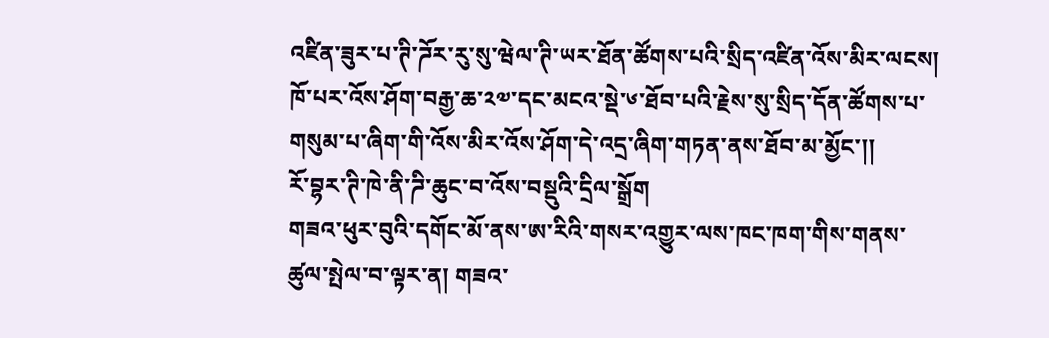འཛིན་ཟུར་པ་ཊི་ཌོར་རུ་སུ་ཝེལ་ཊི་ཡར་ཐོན་ཚོགས་པའི་སྲིད་འཛིན་འོས་མིར་ལངས། ཁོ་པར་འོས་ཤོག་བརྒྱ་ཆ་༢༧་དང་མངའ་སྡེ་༦་ཐོབ་པའི་རྗེས་སུ་སྲིད་དོན་ཚོགས་པ་གསུམ་པ་ཞིག་གི་འོས་མིར་འོས་ཤོག་དེ་འདྲ་ཞིག་གཏན་ནས་ཐོབ་མ་མྱོང་།།
རོ་བྷར་ཊི་ཁེ་ནི་ཌི་ཆུང་བ་འོས་བསྡུའི་དྲིལ་སྒྲོག
གཟའ་ཕུར་བུའི་དགོང་མོ་ནས་ཨ་རིའི་གསར་འགྱུར་ལས་ཁང་ཁག་གིས་གནས་ཚུལ་སྤེལ་བ་ལྟར་ན། གཟའ་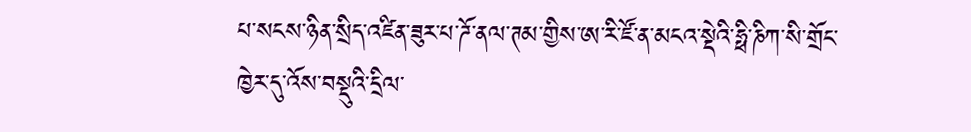པ་སངས་ཉིན་སྲིད་འཛིན་ཟུར་པ་ཌོ་ནལ་ཊམ་གྱིས་ཨ་རི་ཛོ་ན་མངའ་སྡེའི་ཧྥི་ཎིཀ་སི་གྲོང་ཁྱེར་དུ་འོས་བསྡུའི་དྲིལ་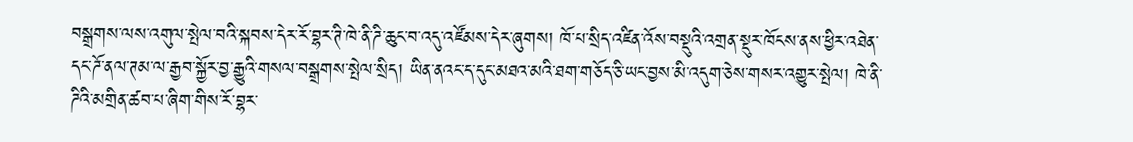བསྒྲགས་ལས་འགུལ་སྤེལ་བའི་སྐབས་དེར་རོ་བྷར་ཊི་ཁེ་ནི་ཌི་ཆུང་བ་འདུ་འཛོམས་དེར་ཞུགས། ཁོ་པ་སྲིད་འཛིན་འོས་བསྡུའི་འགྲན་སྡུར་ཁོངས་ནས་ཕྱིར་འཐེན་དང་ཌོ་ནལ་ཊམ་ལ་རྒྱབ་སྐྱོར་བྱ་རྒྱུའི་གསལ་བསྒྲགས་སྤེལ་སྲིད། ཡིན་ནའང་ད་དུང་མཐའ་མའི་ཐག་གཅོད་ཅི་ཡང་བྱས་མི་འདུག་ཅེས་གསར་འགྱུར་སྤེལ། ཁེ་ནི་ཌིའི་མགྲིན་ཚབ་པ་ཞིག་གིས་རོ་བྷར་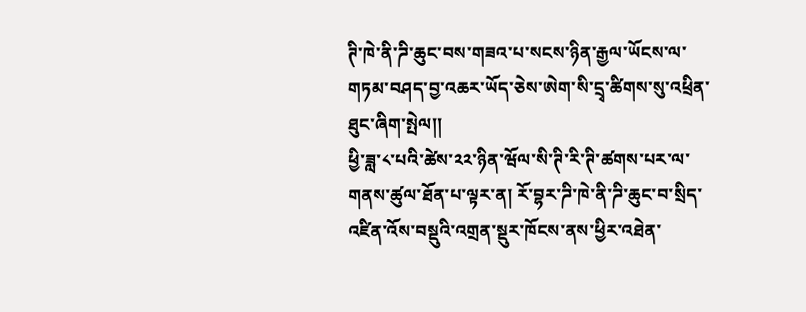ཊི་ཁེ་ནི་ཌི་ཆུང་བས་གཟའ་པ་སངས་ཉིན་རྒྱལ་ཡོངས་ལ་གཏམ་བཤད་བྱ་འཆར་ཡོད་ཅེས་ཨེག་སི་དྲྭ་ཚིགས་སུ་འཕྲིན་ཐུང་ཞིག་སྤེལ།།
ཕྱི་ཟླ་༨་པའི་ཚེས་༢༢་ཉིན་ཝོལ་སི་ཊི་རི་ཊི་ཚགས་པར་ལ་གནས་ཚུལ་ཐོན་པ་ལྟར་ན། རོ་བྷར་ཌི་ཁེ་ནི་ཌི་ཆུང་བ་སྲིད་འཛིན་འོས་བསྡུའི་འགྲན་སྡུར་ཁོངས་ནས་ཕྱིར་འཐེན་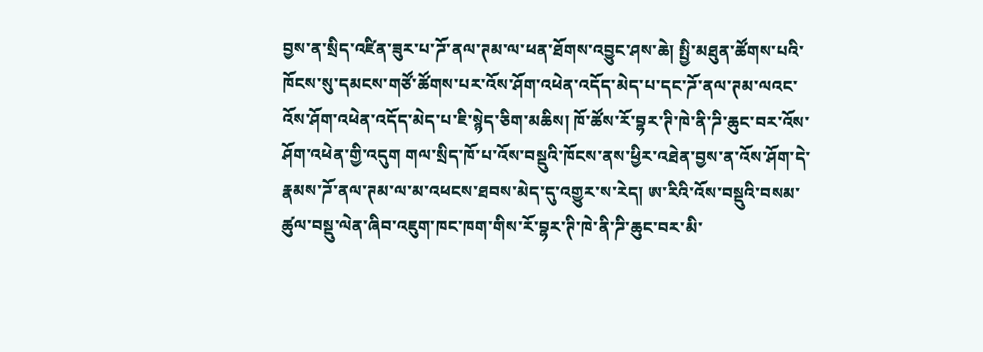བྱས་ན་སྲིད་འཛིན་ཟུར་པ་ཌོ་ནལ་ཊམ་ལ་ཕན་ཐོགས་འབྱུང་ཤས་ཆེ། སྤྱི་མཐུན་ཚོགས་པའི་ཁོངས་སུ་དམངས་གཙོ་ཚོགས་པར་འོས་ཤོག་འཕེན་འདོད་མེད་པ་དང་ཌོ་ནལ་ཊམ་ལའང་འོས་ཤོག་འཕེན་འདོད་མེད་པ་ཇི་སྙེད་ཅིག་མཆིས། ཁོ་ཚོས་རོ་བྷར་ཊི་ཁེ་ནི་ཌི་ཆུང་བར་འོས་ཤོག་འཕེན་གྱི་འདུག གལ་སྲིད་ཁོ་པ་འོས་བསྡུའི་ཁོངས་ནས་ཕྱིར་འཐེན་བྱས་ན་འོས་ཤོག་དེ་རྣམས་ཌོ་ནལ་ཊམ་ལ་མ་འཕངས་ཐབས་མེད་དུ་འགྱུར་ས་རེད། ཨ་རིའི་འོས་བསྡུའི་བསམ་ཚུལ་བསྡུ་ལེན་ཞིབ་འཇུག་ཁང་ཁག་གིས་རོ་བྷར་ཊི་ཁེ་ནི་ཌི་ཆུང་བར་མི་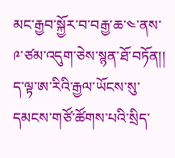མང་རྒྱབ་སྐྱོར་བ་བརྒྱ་ཆ་༤་ནས་༩་ཙམ་འདུག་ཅེས་སྙན་ཐོ་བཏོན།།
ད་ལྟ་ཨ་རིའི་རྒྱལ་ཡོངས་སུ་དམངས་གཙོ་ཚོགས་པའི་སྲིད་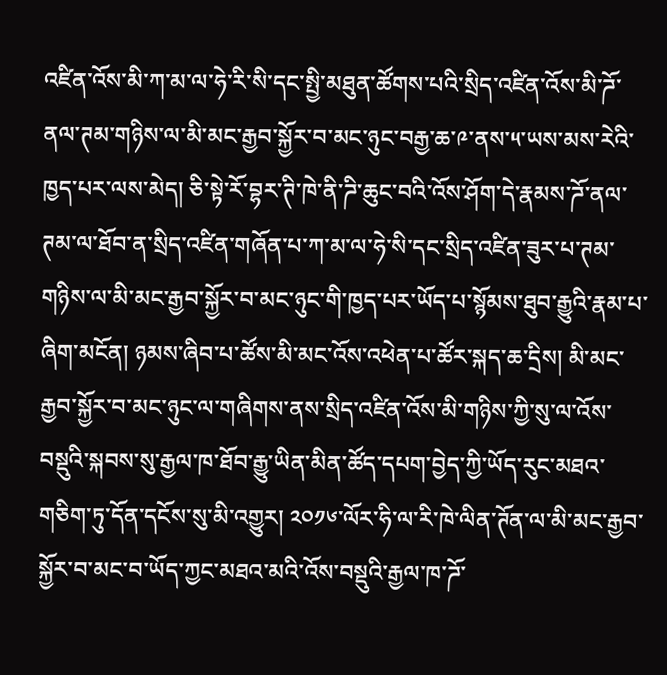འཛིན་འོས་མི་ཀ་མ་ལ་ཧེ་རི་སི་དང་སྤྱི་མཐུན་ཚོགས་པའི་སྲིད་འཛིན་འོས་མི་ཌོ་ནལ་ཊམ་གཉིས་ལ་མི་མང་རྒྱབ་སྐྱོར་བ་མང་ཉུང་བརྒྱ་ཆ་༩་ནས་༥་ཡས་མས་རེའི་ཁྱད་པར་ལས་མེད། ཅི་སྟེ་རོ་བྷར་ཊི་ཁེ་ནི་ཌི་ཆུང་བའི་འོས་ཤོག་དེ་རྣམས་ཌོ་ནལ་ཊམ་ལ་ཐོབ་ན་སྲིད་འཛིན་གཞོན་པ་ཀ་མ་ལ་ཧེ་སི་དང་སྲིད་འཛིན་ཟུར་པ་ཊམ་གཉིས་ལ་མི་མང་རྒྱབ་སྐྱོར་བ་མང་ཉུང་གི་ཁྱད་པར་ཡོད་པ་སྙོམས་ཐུབ་རྒྱུའི་རྣམ་པ་ཞིག་མངོན། ཉམས་ཞིབ་པ་ཚོས་མི་མང་འོས་འཕེན་པ་ཚོར་སྐད་ཆ་དྲིས། མི་མང་རྒྱབ་སྐྱོར་བ་མང་ཉུང་ལ་གཞིགས་ནས་སྲིད་འཛིན་འོས་མི་གཉིས་ཀྱི་སུ་ལ་འོས་བསྡུའི་སྐབས་སུ་རྒྱལ་ཁ་ཐོབ་རྒྱུ་ཡིན་མིན་ཚོད་དཔག་བྱེད་ཀྱི་ཡོད་རུང་མཐའ་གཅིག་ཏུ་དོན་དངོས་སུ་མི་འགྱུར། ༢༠༡༦་ལོར་ཧི་ལ་རི་ཁེ་ལིན་ཊོན་ལ་མི་མང་རྒྱབ་སྐྱོར་བ་མང་བ་ཡོད་ཀྱང་མཐའ་མའི་འོས་བསྡུའི་རྒྱལ་ཁ་ཌོ་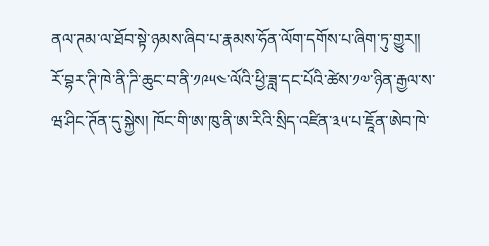ནལ་ཊམ་ལ་ཐོབ་སྟེ་ཉམས་ཞིབ་པ་རྣམས་ཧོན་ལོག་དགོས་པ་ཞིག་ཏུ་གྱུར།།
རོ་བྷར་ཊི་ཁེ་ནི་ཌི་ཆུང་བ་ནི་༡༩༥༤་ལོའི་ཕྱི་ཟླ་དང་པོའི་ཚེས་༡༧་ཉིན་རྒྱལ་ས་ཝ་ཤིང་ཊོན་དུ་སྐྱེས། ཁོང་གི་ཨ་ཁུ་ནི་ཨ་རིའི་སྲིད་འཛིན་༣༥་པ་ཇཱོན་ཨེབ་ཁེ་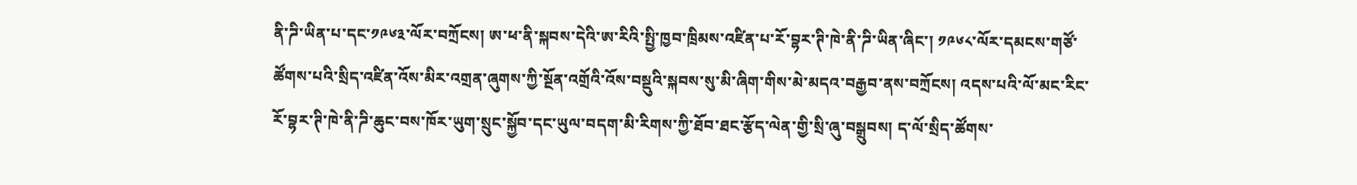ནི་ཌི་ཡིན་པ་དང་༡༩༦༣་ལོར་བཀྲོངས། ཨ་ཕ་ནི་སྐབས་དེའི་ཨ་རིའི་སྤྱི་ཁྱབ་ཁྲིམས་འཛིན་པ་རོ་བྷར་ཊི་ཁེ་ནི་ཌི་ཡིན་ཞིང་། ༡༩༦༨་ལོར་དམངས་གཙོ་ཚོགས་པའི་སྲིད་འཛིན་འོས་མིར་འགྲན་ཞུགས་ཀྱི་སྔོན་འགྲོའི་འོས་བསྡུའི་སྐབས་སུ་མི་ཞིག་གིས་མེ་མདའ་བརྒྱབ་ནས་བཀྲོངས། འདས་པའི་ལོ་མང་རིང་རོ་བྷར་ཊི་ཁེ་ནི་ཌི་ཆུང་བས་ཁོར་ཡུག་སྲུང་སྐྱོབ་དང་ཡུལ་བདག་མི་རིགས་ཀྱི་ཐོབ་ཐང་རྩོད་ལེན་གྱི་སྲི་ཞུ་བསྒྲུབས། ད་ལོ་སྲིད་ཚོགས་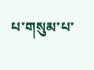པ་གསུམ་པ་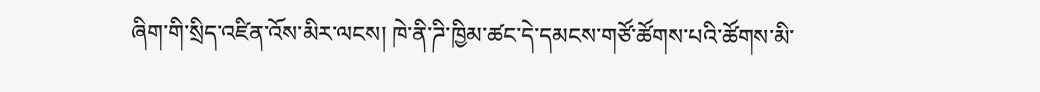ཞིག་གི་སྲིད་འཛིན་འོས་མིར་ལངས། ཁེ་ནི་ཌི་ཁྱིམ་ཚང་དེ་དམངས་གཙོ་ཚོགས་པའི་ཚོགས་མི་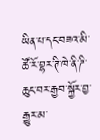ཡིན་པ་དང་བཟའ་མི་ཚོ་རོ་བྷར་ཊི་ཁེ་ནི་ཌི་ཆུང་བར་རྒྱབ་སྐྱོར་བྱ་རྒྱུར་མ་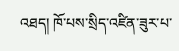འཐད། ཁོ་པས་སྲིད་འཛིན་ཟུར་པ་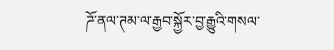ཌོ་ནལ་ཊམ་ལ་རྒྱབ་སྐྱོར་བྱ་རྒྱུའི་གསལ་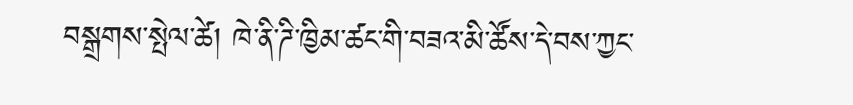བསྒྲགས་སྤེལ་ཚེ། ཁེ་ནི་ཌི་ཁྱིམ་ཚང་གི་བཟའ་མི་ཚོས་དེ་བས་ཀྱང་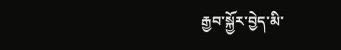རྒྱབ་སྐྱོར་བྱེད་མི་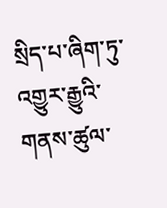སྲིད་པ་ཞིག་ཏུ་འགྱུར་རྒྱུའི་གནས་ཚུལ་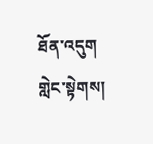ཐོན་འདུག
གླེང་སྟེགས།